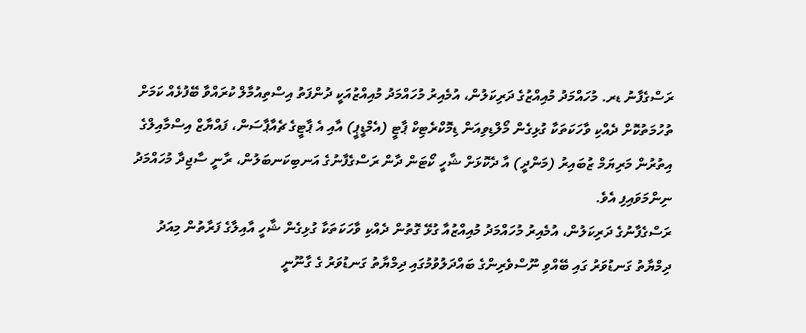ރަސްގެފާނު ޑރ. މުހައްމަދު މުއިއްޒުގެ ދަރިކަލުން، އުމެއިރު މުހައްމަދު މުއިއްޒުއަކީ ދުންފަތު އިސްތިއުމާލް ކުރައްވާ ބޭފުޅެއް ކަމަށް ތުހުމަތުކޮށް ދެއްކި ވާހަކަތަކާ ގުޅިގެން މޯލްޑިވިއަން ޑިމޮކްރެޓިކް ޕާޓީ (އެމްޑީޕީ) އާއި އެ ޕާޓީގެ ޗެއާޕާސަން، ފައްޔާޒް އިސްމާއިލްގެ އިތުރުން މަރިޔަމް ޒުބައިރު (މަންދީ) އާ ދެކޮޅަށް ޝާހީ ކޯޓަން ދާން ރަސްގެފާނުގެ އަނބިކަނބަލުން، ރާނީ ސާޖިދާ މުހައްމަދު ނިންމަވައިފި އެވެ.
ރަސްގެފާނުގެ ދަރިކަލުން، އުމެއިރު މުހައްމަދު މުއިއްޒުއާ ގުޅޭ ގޮތުން ދެއްކި ވާހަކަތަކާ ގުޅިގެން ޝާހީ އާއިލާގެ ފަރާތުން މިއަދު ދިމްޔާތު ގަނޑުވަރު ގައި ބޭއްވި ނޫސްވެރިންގެ ބައްދަލުވުމުގައި ދިމްޔާތު ގަނޑުވަރު ގެ ގާނޫނީ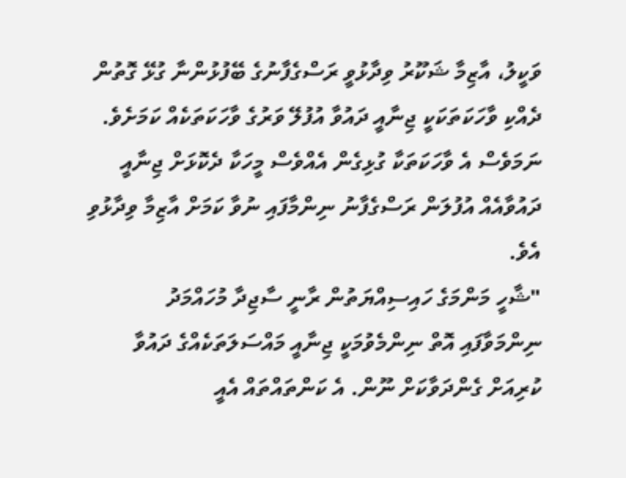ވަކީލު، އާޒިމާ ޝަކޫރު ވިދާޅުވީ ރަސްގެފާނުގެ ބޭފުޅުންނާ ގުޅޭ ގޮތުން ދެއްކި ވާހަކަތަކަކީ ޖިނާއީ ދައުވާ އުފުލޭ ވަރުގެ ވާހަކަތަކެއް ކަމަށެވެ. ނަމަވެސް އެ ވާހަކަތަކާ ގުޅިގެން އެއްވެސް މީހަކާ ދެކޮޅަށް ޖިނާއީ ދައުވާއެއް އުފުލަން ރަސްގެފާނު ނިންމާފައި ނުވާ ކަމަށް އާޒިމާ ވިދާޅުވި އެވެ.
"ޝާހީ މަންމަގެ ހައިސިއްޔަތުން ރާނީ ސާޖިދާ މުހައްމަދު ނިންމަވާފައި އޮތް ނިންމެވުމަކީ ޖިނާއީ މައްސަލަތަކެއްގެ ދައުވާ ކުރިއަށް ގެންދަވާކަށް ނޫން. އެ ކަންތައްތައް އެއީ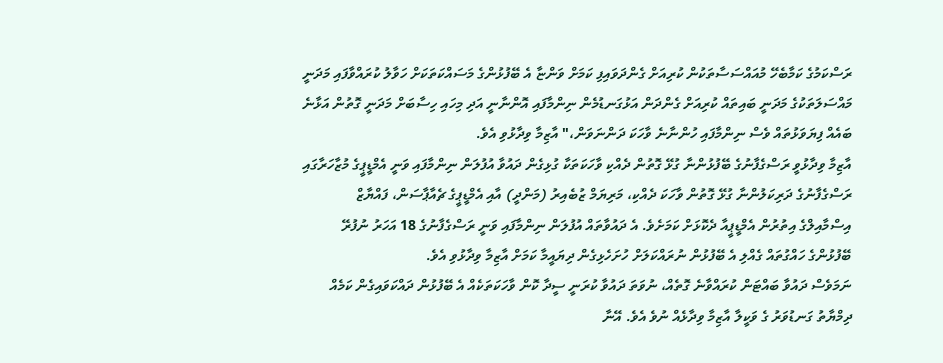ރަސްކަމުގެ ކަމާބެހޭ މުއައްސަސާތަކުން ކުރިއަށް ގެންދަވައިފި ކަމަށް ވަންޏާ އެ ބޭފުޅުންގެ މަސައްކަތަކަށް ހަވާލު ކުރައްވާފައި މަދަނީ މައްސަލަތަކުގެ މަދަނީ ބައިތައް ކުރިއަށް ގެންދަން އަޅުގަނޑުމެން ނިންމާފައި އޮންނާނީ އަދި މިހައި ހިސާބަށް މަދަނީ ގޮތުން އަޅާނެ ބައެއް ފިޔަވަޅުތައް ވެސް ނިންމާފައި ހުންނާނެ ވާހަކަ ދަންނަވަން،" އާޒިމާ ވިދާޅުވި އެވެ.
އާޒިމާ ވިދާޅުވީ ރަސްގެފާނުގެ ބޭފުޅުންނާ ގުޅޭ ގޮތުން ދެއްކި ވާހަކަތަކާ ގުޅިގެން ދައުވާ އުފުލަން ނިންމާފައި ވަނީ އެމްޑީޕީގެ މުޒާހަރާގައި ރަސްގެފާނުގެ ދަރިކަލުންނާ ގުޅޭ ގޮތުން ވާހަކަ ދެއްކި، މަރިޔަމް ޒުބެއިރު (މަންދީ) އާއި އެމްޑީޕީގެ ޗެއާޕާސަން، ފައްޔާޒް އިސްމާއިލްގެ އިތުރުން އެމްޑީޕީއާ ދެކޮޅަށް ކަމަށެވެ. އެ ދައުވާތައް އުފުލަން ނިންމާފައި ވަނީ ރަސްގެފާނުގެ 18 އަހަރު ނުފުރޭ ބޭފުޅުންގެ ހައްގުތައް ގެއްލި އެ ބޭފުޅުން ނުރައްކަލަށް ހުށަހެޅިގެން ދިޔައީމާ ކަމަށް އާޒިމާ ވިދާޅުވި އެވެ.
ނަމަވެސް ދައުވާ ބައްޓަން ކުރައްވާނެ ގޮތެއް، ނުވަތަ ދައުވާ ކުރަނީ ސީދާ ކޮން ވާހަކަތަކެއް އެ ބޭފުޅުން ދައްކަވައިގެން ކަމެއް ދިމްޔާތު ގަނޑުވަރު ގެ ވަކީލާ އާޒިމާ ވިދާޅެއް ނުވެ އެވެ. އޭނާ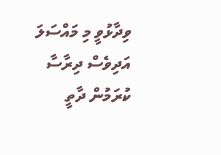ވިދާޅުވީ މި މައްސަލަ އަދިވެސް ދިރާސާ ކުރަމުން ދާތީ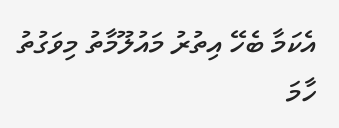އެކަމާ ބެހޭ އިތުރު މައުލޫމާތު މިވަގުތު ހާމަ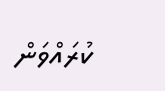ކުރައްވަން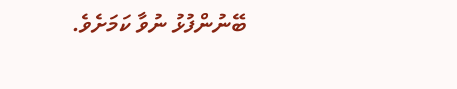ބޭނުންފުޅު ނުވާ ކަމަށެވެ.